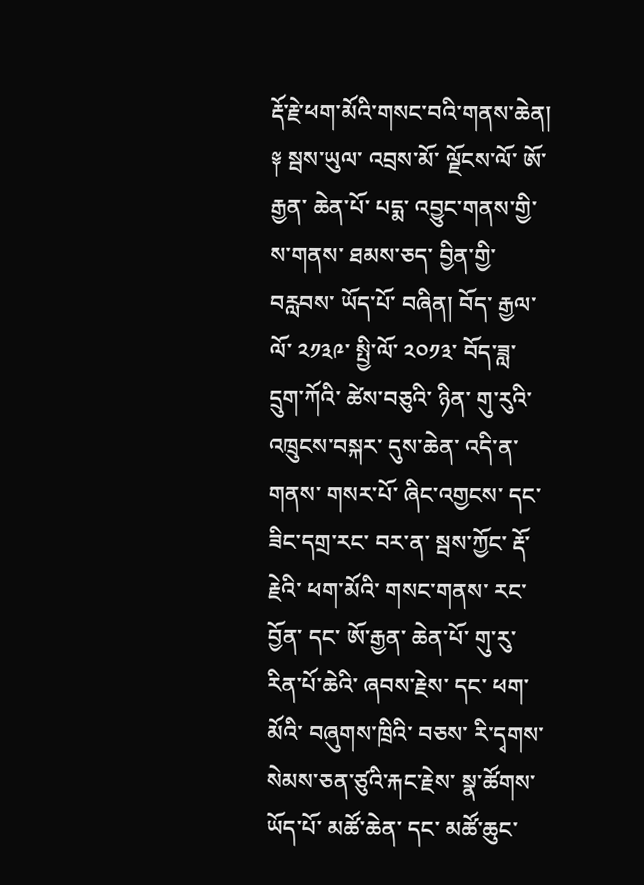རྡོ་རྗེ་ཕག་མོའི་གསང་བའི་གནས་ཆེན།
༈ སྦས་ཡུལ་ འབྲས་མོ་ ལྗོངས་ལོ་ ཨོ་རྒྱན་ ཆེན་པོ་ པདྨ་ འབྱུང་གནས་གྱི་ ས་གནས་ ཐམས་ཅད་ བྱིན་གྱི་ བརླབས་ ཡོད་པོ་ བཞིན། བོད་ རྒྱལ་ལོ་ ༢༡༣༩་ སྤྱི་ལོ་ ༢༠༡༣་ བོད་ཟླ་ དྲུག་ཀོའི་ ཚེས་བཅུའི་ ཉིན་ གུ་རུའི་ འཁྲུངས་བསྐར་ དུས་ཆེན་ འདི་ན་ གནས་ གསར་པོ་ ཞིང་འགྱངས་ དང་ ཟིང་དགྲ་རང་ བར་ན་ སྦས་ཀྱོང་ རྡོ་རྗེའི་ ཕག་མོའི་ གསང་གནས་ རང་བྱོན་ དང་ ཨོ་རྒྱན་ ཆེན་པོ་ གུ་རུ་ རིན་པོ་ཆེའི་ ཞབས་རྗེས་ དང་ ཕག་མོའི་ བཞུགས་ཁྲིའི་ བཅས་ རི་དྭགས་ སེམས་ཅན་ཙུའི་རྐང་རྗེས་ སྣ་ཚོགས་ ཡོད་པོ་ མཚོ་ཆེན་ དང་ མཚོ་ཆུང་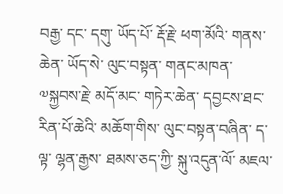བརྒྱ་ དང་ དགུ་ ཡོད་པོ་ རྡོ་རྗེ་ ཕག་མོའི་ གནས་ཆེན་ ཡོད་སེ་ ལུང་བསྟན་ གནང་མཁན་ ༧སྐྱབས་རྗེ་ མདོ་མང་ གཏེར་ཆེན་ དབྱངས་ཐང་རིན་པོ་ཆེའི་ མཆོག་གིས་ ལུང་བསྟན་བཞིན་ ད་ལྟ་ ལྷན་རྒྱས་ ཐམས་ཅད་ཀྱི་ སྐུ་འདུན་ལོ་ མཇལ་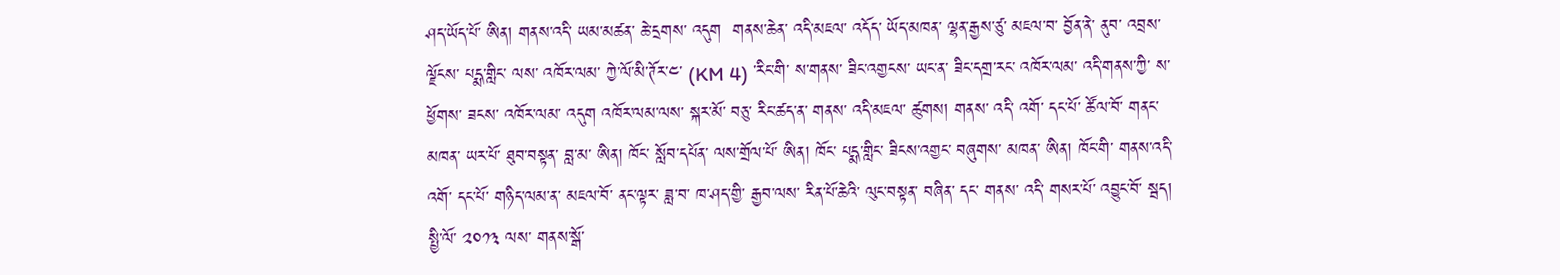ཤད་ཡོད་པོ་ ཨིན། གནས་འདི་ ཡམ་མཚན་ ཆེ་དྲགས་ འདུག  གནས་ཆེན་ འདི་མཇལ་ འདོད་ ཡོད་མཁན་ ལྷན་རྒྱས་ཙུ་ མཇལ་བ་ བྱོན་ནེ་ ནུབ་ འབྲས་ལྗོངས་ པདྨ་གླིང་ ལས་ འཁོར་ལམ་ ཀྱེ་ལོ་མི་ཊོར་༤་ (KM 4) ་རིང་གི་ ས་གནས་ ཟིང་འགྱངས་ ཡང་ན་ ཟིང་དགྲ་རང་ འཁོར་ལམ་ འདི་གནས་ཀྱི་ ས་ཕྱོགས་ ཟངས་ འཁོར་ལམ་ འདུག འཁོར་ལམ་ལས་ སྐར་མོ་ བཅུ་ རིང་ཚད་ན་ གནས་ འདི་མཇལ་ ཚུགས། གནས་ འདི་ འགོ་ དང་པོ་ ཚོལ་བོ་ གནང་མཁན་ ཡར་པོ་ ཐུབ་བསྟན་ བླ་མ་ ཨིན། ཁོང་ སློབ་དཔོན་ ལས་གྲོལ་པོ་ ཨིན། ཁོང་ པདྨ་གླིང་ ཟིངས་འགྱང་ བཞུགས་ མཁན་ ཨིན། ཁོང་གི་ གནས་འདི་ འགོ་ དང་པོ་ གཉིད་ལམ་ན་ མཇལ་བོ་ ནང་ལྟར་ ཟླ་བ་ ཁ་ཤད་གྱི་ རྒྱབ་ལས་ རིན་པོ་ཆེའི་ ལུང་བསྟན་ བཞིན་ དང་ གནས་ འདི་ གསར་པོ་ འབྱུང་བོ་ སྦད། སྤྱི་ལོ་ ༢༠༡༣ ལས་ གནས་སྒོ་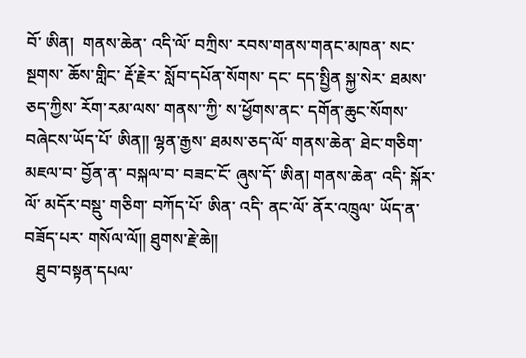བོ་ ཨིན།  གནས་ཆེན་ འདི་ལོ་ བཀྲིས་ རབས་གནས་གནང་མཁན་ སང་སྔགས་ ཆོས་གླིང་ རྡོ་རྗེར་ སློབ་དཔོན་སོགས་ དང་ དད་སྤྱིན སྐྱ་སེར་ ཐམས་ཅད་ཀྱིས་ རོག་རམ་ལས་ གནས་་ཀྱི་ ས་ཕྱོགས་ནང་ དགོན་ཆུང་སོགས་ བཞེངས་ཡོད་པོ་ ཨིན༎ ལྷན་རྒྱས་ ཐམས་ཅད་ལོ་ གནས་ཆེན་ ཐེང་གཅིག་ མཇལ་བ་ བྱོན་ན་ བསྐལ་བ་ བཟང་ངོ་ ཞུས་དོ་ ཨིན། གནས་ཆེན་ འདི་ སྐོར་ལོ་ མདོར་བསྡུ་ གཅིག་ བཀོད་པོ་ ཨིན་ འདི་ ནང་ལོ་ ནོར་འཁྲུལ་ ཡོད་ན་ བཟོད་པར་ གསོལ་ལོ༎ ཐུགས་རྗེ་ཆེ༎
   ཐུབ་བསྟན་དཔལ་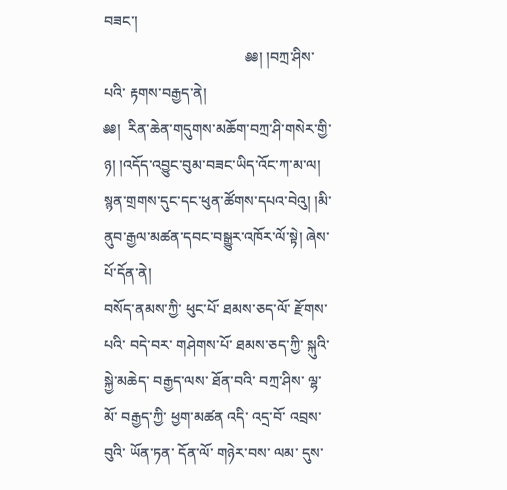བཟང་།
                                       ༅༅། །བཀྲ་ཤིས་པའི་ རྟགས་བརྒྱད་ནེ།
༅༅།  རིན་ཆེན་གདུགས་མཆོག་བཀྲ་ཤི་གསེར་གྱི་ཉ། །འདོད་འབྱུང་བུམ་བཟང་ཡིད་འོང་ཀ་མ་ལ།
སྙན་གྲགས་དུང་དང་ཕུན་ཚོགས་དཔའ་བེའུ། །མི་ནུབ་རྒྱལ་མཚན་དབང་བསྒྱུར་འཁོར་ལོ་སྟེ། ཞེས་པོ་དོན་ནེ།
བསོད་ནམས་ཀྱི་ ཕུང་པོ་ ཐམས་ཅད་ལོ་ རྫོགས་པའི་ བདེ་བར་ གཤེགས་པོ་ ཐམས་ཅད་ཀྱི་ སྐུའི་ སྐྱེ་མཆེད་ བརྒྱད་ལས་ ཐོན་བའི་ བཀྲ་ཤིས་ ལྷ་མོ་ བརྒྱད་ཀྱི་ ཕྱག་མཚན འདི་ འདྲ་བོ་ འབྲས་བུའི་ ཡོན་ཏན་ དོན་ལོ་ གཉེར་བས་ ལམ་ དུས་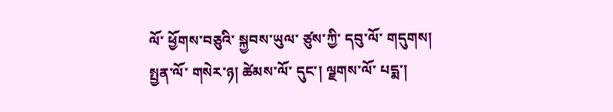ལོ་ ཕྱོགས་བཅུའི་ སྐྱབས་ཡུལ་ ཙུས་ཀྱི་ དབུ་ལོ་ གདུགས། སྤྱན་ལོ་ གསེར་ཉ། ཚེམས་ལོ་ དུང་། ལྗགས་ལོ་ པདྨ་།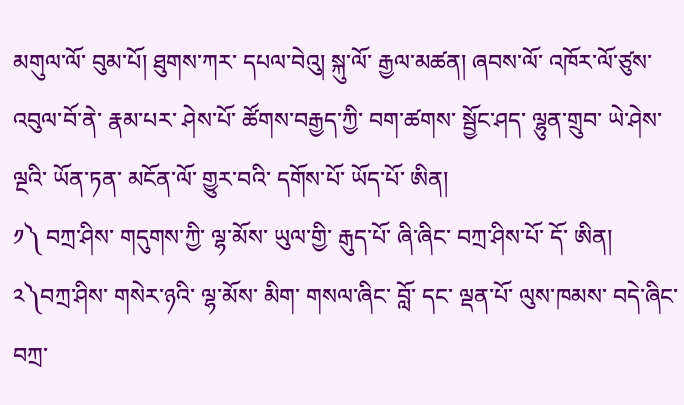མགུལ་ལོ་ བུམ་པོ། ཐུགས་ཀར་ དཔལ་བེའུ། སྐུ་ལོ་ རྒྱལ་མཚན། ཞབས་ལོ་ འཁོར་ལོ་ཙུས་ འབུལ་བོ་ནེ་ རྣམ་པར་ ཤེས་པོ་ ཚོགས་བརྒྱད་ཀྱི་ བག་ཚགས་ སྦྱོང་ཤད་ ལྷུན་གྲུབ་ ཡེ་ཤེས་ ལྔའི་ ཡོན་ཏན་ མངོན་ལོ་ གྱུར་བའི་ དགོས་པོ་ ཡོད་པོ་ ཨིན།
༡༽ བཀྲ་ཤིས་ གདུགས་ཀྱི་ ལྷ་མོས་ ཡུལ་གྱི་ རྒུད་པོ་ ཞི་ཞིང་ བཀྲ་ཤིས་པོ་ དོ་ ཨིན།
༢༽བཀྲ་ཤིས་ གསེར་ཉའི་ ལྷ་མོས་ མིག་ གསལ་ཞིང་ བློ་ དང་ ལྡན་པོ་ ལུས་ཁམས་ བདེ་ཞིང་ བཀྲ་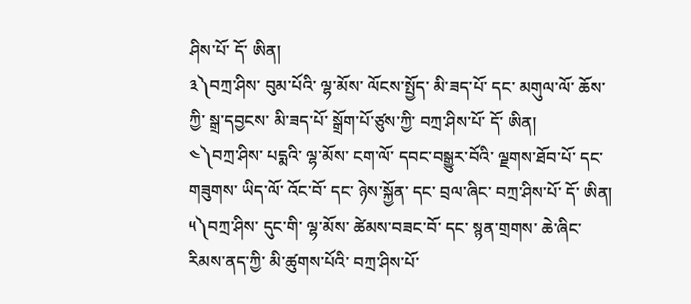ཤིས་པོ་ དོ་ ཨིན།
༣༽བཀྲ་ཤིས་ བུམ་པོའི་ ལྷ་མོས་ ལོངས་སྤྱོད་ མི་ཟད་པོ་ དང་ མགུལ་ལོ་ ཆོས་ཀྱི་ སྒྲ་དབྱངས་ མི་ཟད་པོ་ སྒྲོག་པོ་ཙུས་ཀྱི་ བཀྲ་ཤིས་པོ་ དོ་ ཨིན།
༤༽བཀྲ་ཤིས་ པདྨའི་ ལྷ་མོས་ ངག་ལོ་ དབང་བསྒྱུར་བོའི་ ལྗགས་ཐོབ་པོ་ དང་ གཟུགས་ ཡིད་ལོ་ འོང་བོ་ དང་ ཉེས་སྐྱོན་ དང་ བྲལ་ཞིང་ བཀྲ་ཤིས་པོ་ དོ་ ཨིན།
༥༽བཀྲ་ཤིས་ དུང་གི་ ལྷ་མོས་ ཚེམས་བཟང་བོ་ དང་ སྙན་གྲགས་ ཆེ་ཞིང་ རིམས་ནད་ཀྱི་ མི་ཚུགས་པོའི་ བཀྲ་ཤིས་པོ་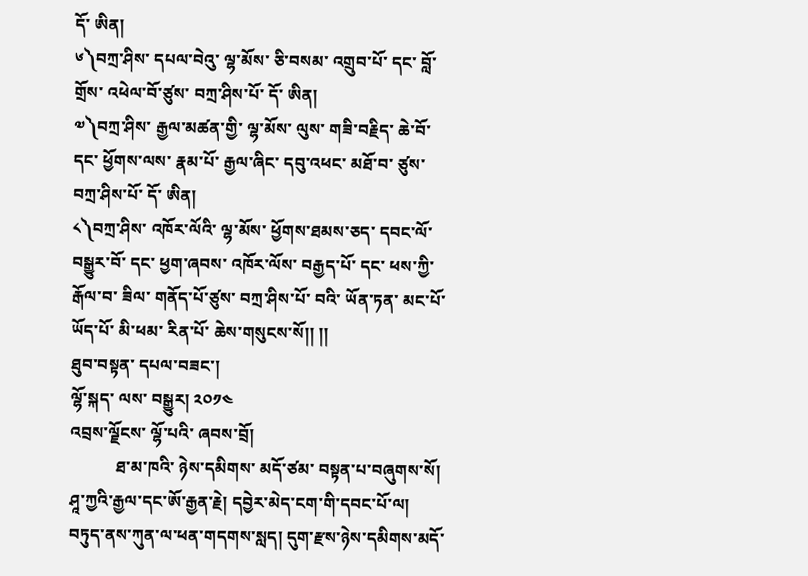དོ་ ཨིན།
༦༽བཀྲ་ཤིས་ དཔལ་བེའུ་ ལྷ་མོས་ ཅི་བསམ་ འགྲུབ་པོ་ དང་ བློ་གྲོས་ འཕེལ་བོ་ཙུས་ བཀྲ་ཤིས་པོ་ དོ་ ཨིན།
༧༽བཀྲ་ཤིས་ རྒྱལ་མཚན་གྱི་ ལྷ་མོས་ ལུས་ གཟི་བརྗིད་ ཆེ་བོ་ དང་ ཕྱོགས་ལས་ རྣམ་པོ་ རྒྱལ་ཞིང་ དབུ་འཕང་ མཐོ་བ་ ཙུས་ བཀྲ་ཤིས་པོ་ དོ་ ཨིན།
༨༽བཀྲ་ཤིས་ འཁོར་ལོའི་ ལྷ་མོས་ ཕྱོགས་ཐམས་ཅད་ དབང་ལོ་ བསྒྱུར་བོ་ དང་ ཕྱག་ཞབས་ འཁོར་ལོས་ བརྒྱད་པོ་ དང་ ཕས་ཀྱི་ རྒོལ་བ་ ཟིལ་ གནོད་པོ་ཙུས་ བཀྲ་ཤིས་པོ་ བའི་ ཡོན་ཏན་ མང་པོ་ ཡོད་པོ་ མི་ཕམ་ རིན་པོ་ ཆེས་གསུངས་སོ།། །།
ཐུབ་བསྟན་ དཔལ་བཟང་།
ལྷོ་སྐད་ ལས་ བསྒྱུར། ༢༠༡༤
འབྲས་ལྗོངས་ ལྷོ་པའི་ ཞབས་བྲོ།
           ཐ་མ་ཁའི་ ཉེས་དམིགས་ མདོ་ཙམ་ བསྟན་པ་བཞུགས་སོ།
ཤཱ་ཀྱའི་རྒྱལ་དང་ཨོ་རྒྱན་རྗེ། དབྱེར་མེད་ངག་གི་དབང་པོ་ལ། བཏུད་ནས་ཀུན་ལ་ཕན་གདགས་སླད། དུག་རྫས་ཉེས་དམིགས་མདོ་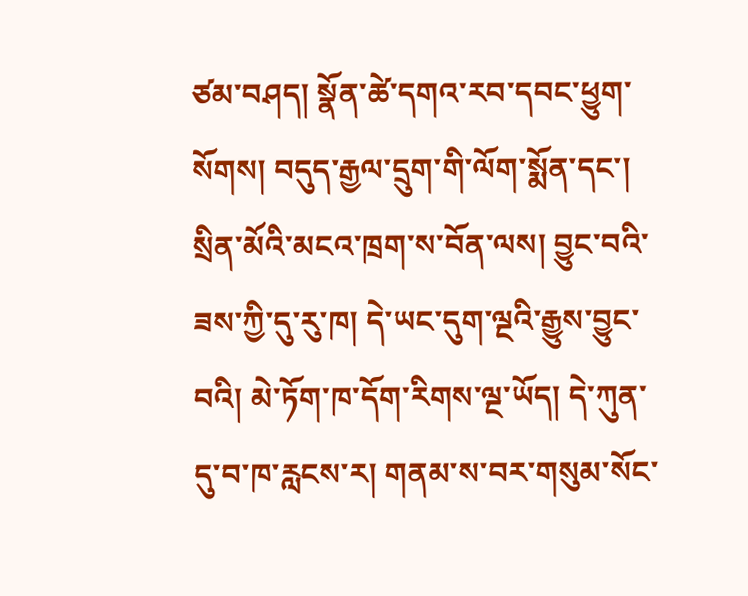ཙམ་བཤད། སྣོན་ཚེ་དགའ་རབ་དབང་ཕྱུག་སོགས། བདུད་རྒྱལ་དྲུག་གི་ལོག་སྨོན་དང་། སྲིན་མོའི་མངའ་ཁྲག་ས་བོན་ལས། བྱུང་བའི་ཟས་ཀྱི་དུ་རུ་ཁ། དེ་ཡང་དུག་ལྔའི་རྒྱུས་བྱུང་བའི། མེ་ཏོག་ཁ་དོག་རིགས་ལྔ་ཡོད། དེ་ཀུན་དུ་བ་ཁ་རླངས་ར། གནམ་ས་བར་གསུམ་སོང་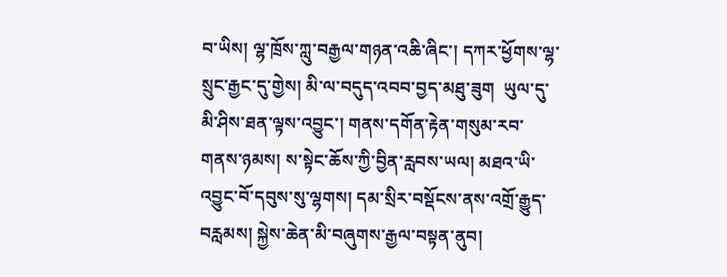བ་ཡིས། ལྷ་ཁྲོས་ཀླུ་བརྒྱལ་གཉན་འཆི་ཞིང་། དཀར་ཕྱོགས་ལྷ་སྲུང་རྒྱང་དུ་གྱེས། མི་ལ་བདུད་འབབ་བྱད་མཐུ་ཟུག  ཡུལ་དུ་མི་ཤིས་ཐན་ལྟས་འབྱུང་། གནས་དགོན་རྟེན་གསུམ་རབ་གནས་ཉམས། ས་སྟེང་ཆོས་ཀྱི་བྱིན་རླབས་ཡལ། མཐའ་ཡི་འབྱུང་བོ་དབུས་སུ་ལྷགས། དམ་སྲིར་བསྡོངས་ནས་འགྲོ་རྒྱུད་བརླམས། སྐྱེས་ཆེན་མི་བཞུགས་རྒྱལ་བསྟན་ནུབ།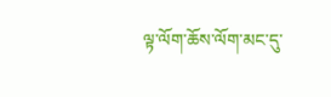ལྟ་ལོག་ཆོས་ལོག་མང་དུ་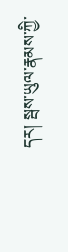དར། སྦས་ཡུལ་རྣམས་ཀྱི་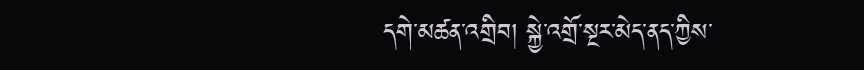དགེ་མཚན་འགྲིབ། སྐྱེ་འགྲོ་སྔར་མེད་ནད་ཀྱིས་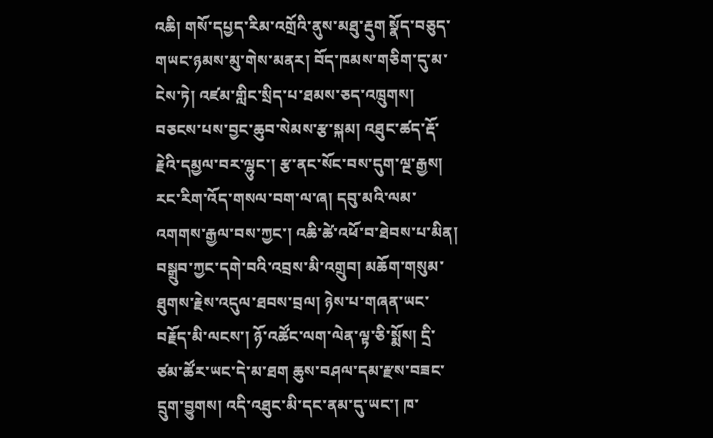འཆི། གསོ་དཔྱད་རིམ་འགྲོའི་ནུས་མཐུ་རྡུག སྣོད་བཅུད་གཡང་ཉམས་མུ་གེས་མནར། བོད་ཁམས་གཅིག་དུ་མ་ངེས་ཏེ། འཛམ་གླིང་སྲིད་པ་ཐམས་ཅད་འཁྲུགས། བཅངས་པས་བྱང་ཆུབ་སེམས་རྩ་སྐམ། འཐུང་ཚད་རྡོ་རྗེའི་དམྱལ་བར་ལྷུང་། རྩ་ནང་སོང་བས་དུག་ལྔ་རྒྱས། རང་རིག་འོད་གསལ་བག་ལ་ཞ། དབུ་མའི་ལམ་འགགས་རྒྱལ་བས་ཀྱང་། འཆི་ཚེ་འཕོ་བ་ཐེབས་པ་མིན། བསྒྲུབ་ཀྱང་དགེ་བའི་འབྲས་མི་འགྲུབ། མཆོག་གསུམ་ཐུགས་རྗེས་འདུལ་ཐབས་བྲལ། ཉེས་པ་གཞན་ཡང་བརྗོད་མི་ལངས་། ཉོ་འཚོང་ལག་ལེན་ལྟ་ཅི་སྨོས། དྲི་ཙམ་ཚོར་ཡང་དེ་མ་ཐག ཆུས་བཤལ་དམ་རྫས་བཟང་དྲུག་བྱུགས། འདི་འཐུང་མི་དང་ནམ་དུ་ཡང་། ཁ་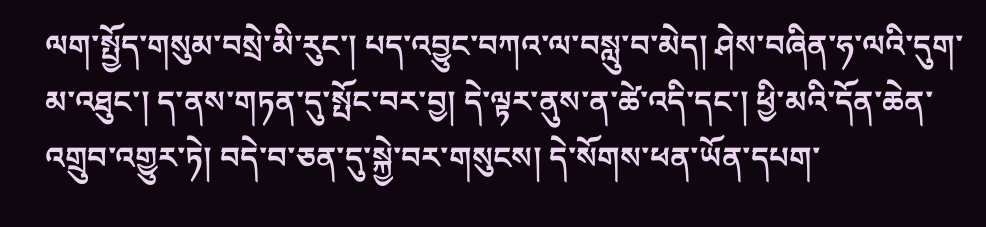ལག་སྤྱོད་གསུམ་བསྲེ་མི་རུང་། པད་འབྱུང་བཀའ་ལ་བསླུ་བ་མེད། ཤེས་བཞིན་ཧ་ལའི་དུག་མ་འཐུང་། ད་ནས་གཏན་དུ་སྤོང་བར་བྱ། དེ་ལྟར་ནུས་ན་ཚེ་འདི་དང་། ཕྱི་མའི་དོན་ཆེན་འགྲུབ་འགྱུར་ཏེ། བདེ་བ་ཅན་དུ་སྐྱེ་བར་གསུངས། དེ་སོགས་ཕན་ཡོན་དཔག་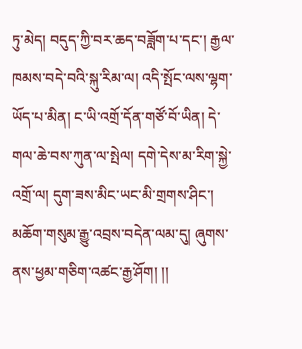ཏུ་མེད། བདུད་ཀྱི་བར་ཆད་བཟློག་པ་དང་། རྒྱལ་ཁམས་བདེ་བའི་སྐུ་རིམ་ལ། འདི་སྤོང་ལས་ལྷག་ཡོད་པ་མིན། ང་ཡི་འགྲོ་དོན་གཙོ་བོ་ཡིན། དེ་གལ་ཆེ་བས་ཀུན་ལ་སྤེལ། དགེ་དེས་མ་རིག་སྐྱེ་འགྲོ་ལ། དུག་ཟས་མིང་ཡང་མི་གྲགས་ཤིང་། མཆོག་གསུམ་རྒྱུ་འབྲས་བདེན་ལམ་དུ། ཞུགས་ནས་ཕྱམ་གཅིག་འཚང་རྒྱ་ཤོག། །།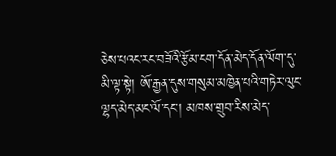ཅེས་པའང་རང་བཟོའི་རྩོམ་ངག་དོན་མེད་དོན་ལོག་དུ་མི་ལྟ་སྟེ། ཨོ་རྒྱན་དུས་གསུམ་མཁྱེན་པའི་གཏེར་ལུང་ལྷད་མེད་མང་ལོ་དང་། མཁས་གྲུབ་རིས་མེད་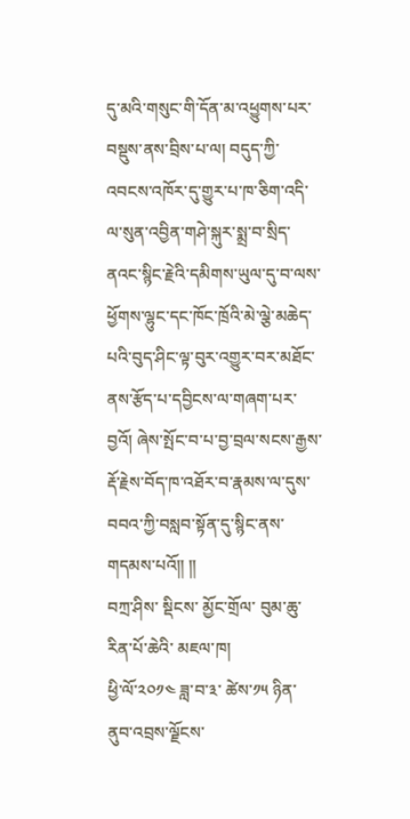དུ་མའི་གསུང་གི་དོན་མ་འཕྱུགས་པར་བསྡུས་ནས་བྲིས་པ་ལ། བདུད་ཀྱི་འབངས་འཁོར་དུ་གྱུར་པ་ཁ་ཅིག་འདི་ལ་སུན་འབྱིན་གཤེ་སྐུར་སྨྲ་བ་སྲིད་ནའང་སྙིང་རྗེའི་དམིགས་ཡུལ་དུ་བ་ལས་ཕྱོགས་ལྷུང་དང་ཁོང་ཁྲོའི་མེ་ལྕེ་མཆེད་པའི་བུད་ཤིང་ལྟ་བུར་འགྱུར་བར་མཐོང་ནས་རྩོད་པ་དབྱིངས་ལ་གཞག་པར་བྱའོ། ཞེས་སྤོང་བ་པ་བྱ་བྲལ་སངས་རྒྱས་རྡོ་རྗེས་བོད་ཁ་འཐོར་བ་རྣམས་ལ་དུས་བབའ་ཀྱི་བསླབ་སྟོན་དུ་སྙིང་ནས་གདམས་པའོ༎ ༎
བཀྲ་ཤིས་ སྡིངས་ མྱོང་གྲོལ་ བུམ་ཆུ་ རིན་པོ་ཆེའི་ མཇལ་ཁ།
ཕྱི་ལོ་༢༠༡༤ ཟླ་བ་༣་ ཚེས་༡༥ ཉིན་ ནུབ་འབྲས་ལྗོངས་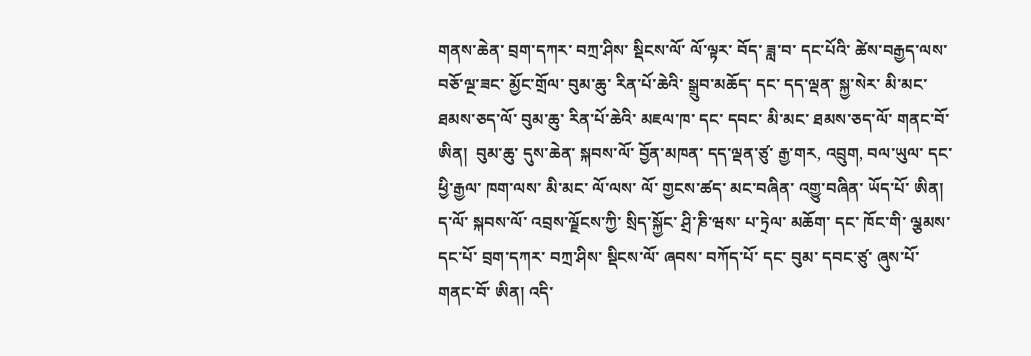གནས་ཆེན་ བྲག་དཀར་ བཀྲ་ཤིས་ སྡིངས་ལོ་ ལོ་ལྟར་ བོད་ ཟླ་བ་ དང་པོའི་ ཚེས་བརྒྱད་ལས་ བཅོ་ལྔ་ཟང་ མྱོང་གྲོལ་ བུམ་ཆུ་ རིན་པོ་ཆེའི་ སྒྲུབ་མཆོད་ དང་ དད་ལྡན་ སྐྱ་སེར་ མི་མང་ ཐམས་ཅད་ལོ་ བུམ་ཆུ་ རིན་པོ་ཆེའི་ མཇལ་ཁ་ དང་ དབང་ མི་མང་ ཐམས་ཅད་ལོ་ གནང་བོ་ ཨིན།  བུམ་ཆུ་ དུས་ཆེན་ སྐབས་ལོ་ བྱོན་མཁན་ དད་ལྡན་ཙུ་ རྒྱ་གར, འབྲུག, བལ་ཡུལ་ དང་ ཕྱི་རྒྱལ་ ཁག་ལས་ མི་མང་ ལོ་ལས་ ལོ་ གྱངས་ཚད་ མང་བཞིན་ འགྱུ་བཞིན་ ཡོད་པོ་ ཨིན། ད་ལོ་ སྐབས་ལོ་ འབྲས་ལྗོངས་ཀྱི་ སྲིད་སྐྱོང་ ཤྲི་ཎི་ཝས་ པ་ཏྲེལ་ མཆོག་ དང་ ཁོང་གི་ ལྕམས་ དང་པོ་ བྲག་དཀར་ བཀྲ་ཤིས་ སྡིངས་ལོ་ ཞབས་ བཀོད་པོ་ དང་ བུམ་ དབང་ཙུ་ ཞུས་པོ་ གནང་བོ་ ཨིན། འདི་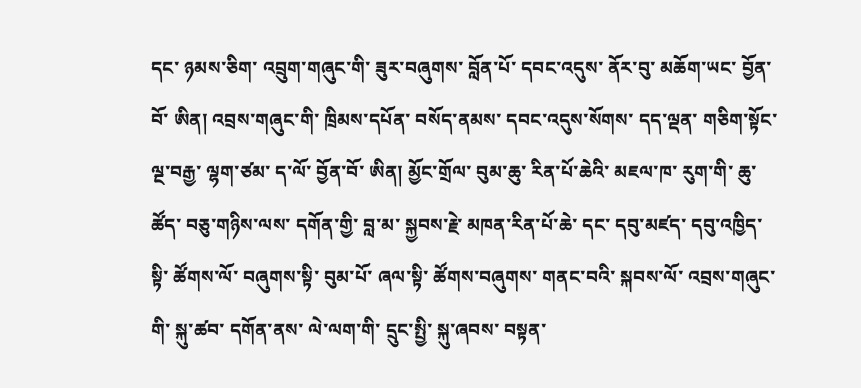དང་ ཉམས་ཅིག་ འབྲུག་གཞུང་གི་ ཟུར་བཞུགས་ བློན་པོ་ དབང་འདུས་ ནོར་བུ་ མཆོག་ཡང་ བྱོན་བོ་ ཨིན། འབྲས་གཞུང་གི་ ཁྲིམས་དཔོན་ བསོད་ནམས་ དབང་འདུས་སོགས་ དད་ལྡན་ གཅིག་སྟོང་ ལྔ་བརྒྱ་ ལྷག་ཙམ་ ད་ལོ་ བྱོན་བོ་ ཨིན། མྱོང་གྲོལ་ བུམ་ཆུ་ རིན་པོ་ཆེའི་ མཇལ་ཁ་ རུག་གི་ ཆུ་ཚོད་ བཅུ་གཉིས་ལས་ དགོན་གྱི་ བླ་མ་ སྐྱབས་རྗེ་ མཁན་རིན་པོ་ཆེ་ དང་ དབུ་མཛད་ དབུ་འཁྱིད་སྟི་ ཚོགས་ལོ་ བཞུགས་སྟི་ བུམ་པོ་ ཞལ་སྟི་ ཚོགས་བཞུགས་ གནང་བའི་ སྐབས་ལོ་ འབྲས་གཞུང་གི་ སྐུ་ཚབ་ དགོན་ནས་ ལེ་ལག་གི་ དྲུང་སྤྱི་ སྐུ་ཞབས་ བསྟན་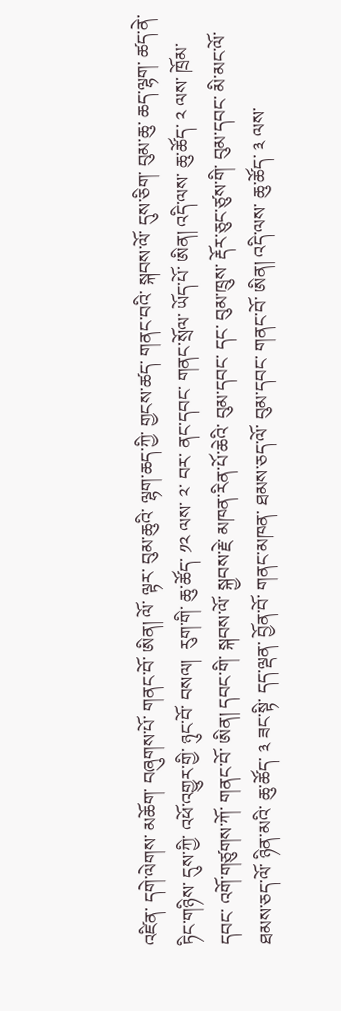འཛིན་ དགེ་ལེགས་ མཆོག་ བཞུགས་པོ་ གནང་བོ་ ཨིན། ལོ་ ལྟར་ བུམ་ཆུའི་ ལྷག་ཆད་ཀྱི་ གྱངས་ཚད་ གནང་བའི་ སྐབས་ལོ་ དུས་ཅིག་ བུམ་ཆུ་ ཆད་ལྷག་ ཚད་ནེ་ ཏིང་གཉིས་ དུས་ཀྱི་ འཕོ་འགྱུར་གྱི་ ཉུང་བོ་ བསལ།  རུག་གི་ ཆུ་ཚོད་ ༡༢ ལས་ ༢་ བར་ ནང་དབང་ གནང་སྲོལ་ ཡོད་པོ་ ཨིན། འདི་ལས་ ཆུ་ཚོད་ ༢ ལས་ ཁྲོམ་དབང་ འགོ་གཙུགས་ཀོ་ གནང་བོ་ ཨིན། དབང་གི་ སྐབས་ལོ་ སྐྱབས་རྗེ་ མཁན་རིན་པོ་ཆེའི་ བུམ་དབང་ དང་ བུམ་ཁྲུས་ རྡོར་ཅུང་ཙུས་གི་ བུམ་དབང་ མི་མང་ལོ་ ཐམས་ཅད་ལོ་ ཉིན་མའི་ ཆུ་ཚོད་ ༣ ཟང་སྟི་ དད་ལྡན་ བྱོན་བོ་ གནང་མཁན་ ཐམས་ཅད་ལོ་ བུམ་དབང་ གནང་བོ་ ཨིན། འདི་ལས་ ཆུ་ཚོད་ ༣ ལས་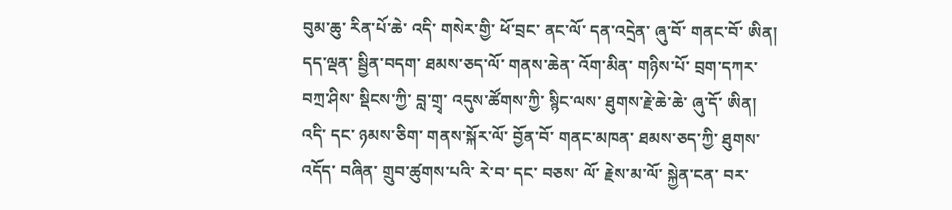བུམ་ཆུ་ རིན་པོ་ཆེ་ འདི་ གསེར་གྱི་ ཕོ་བྲང་ ནང་ལོ་ དན་འདྲེན་ ཞུ་བོ་ གནང་བོ་ ཨིན། དད་ལྡན་ སྦྱིན་བདག་ ཐམས་ཅད་ལོ་ གནས་ཆེན་ འོག་མིན་ གཉིས་པོ་ བྲག་དཀར་ བཀྲ་ཤིས་ སྡིངས་ཀྱི་ བླ་གྲྭ་ འདུས་ཚོགས་ཀྱི་ སྙིང་ལས་ ཐུགས་རྗེ་ཆེ་ཆེ་ ཞུ་དོ་ ཨིན། འདི་ དང་ ཉམས་ཅིག་ གནས་སྐོར་ལོ་ བྱོན་བོ་ གནང་མཁན་ ཐམས་ཅད་ཀྱི་ ཐུགས་འདོད་ བཞིན་ གྲུབ་ཚུགས་པའི་ རེ་བ་ དང་ བཅས་ ལོ་ རྗེས་མ་ལོ་ སྐྱེན་ངན་ བར་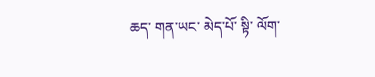ཆད་ གན་ཡང་ མེད་པོ་ སྟི་ ལོག་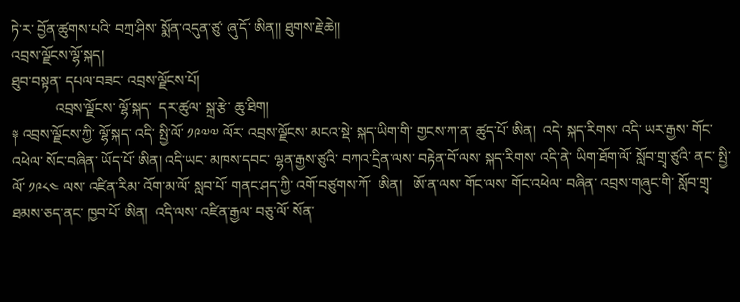ཏེ་ར་ བྱོན་ཚུགས་པའི་ བཀྲ་ཤིས་ སྨོན་འདུན་ཙུ་ ཞུ་དོ་ ཨིན།། ཐུགས་རྗེ་ཆེ།།
འབྲས་ལྗོངས་ལྷོ་སྐད།
ཐུབ་བསྟན་ དཔལ་བཟང་ འབྲས་ལྗོངས་པོ།
            འབྲས་ལྗོངས་ ལྷོ་སྐད་  དར་ཚུལ་ སྐྲ་རྩེ་ ཆུ་ཐིག།
༈ འབྲས་ལྗོངས་ཀྱི་ ལྷོ་སྐད་ འདི་ སྤྱི་ལོ་ ༡༩༧༧ ལོར་ འབྲས་ལྗོངས་ མངའ་སྡེ་ སྐད་ཡིག་གི་ གྱངས་ཀ་ན་ ཚུད་པོ་ ཨིན།  འདེ་ སྐད་རིགས་ འདི་ ཡར་རྒྱས་ གོང་འཕེལ་ སོང་བཞིན་ ཡོད་པོ་ ཨིན། འདི་ཡང་ མཁས་དབང་ ལྷན་རྒྱས་ཙུའི་ བཀའ་དྲིན་ལས་ བརྟེན་བོ་ལས་ སྐད་རིགས་ འདི་ནེ་ ཡིག་ཐོག་ལོ་ སློབ་གྲྭ་ཙུའི་ ནང་ སྤྱི་ལོ་ ༡༩༨༤ ལས་ འཛིན་རིམ་ འོག་མ་ལོ་ སླབ་པོ་ གནང་ཤད་ཀྱི་ འགོ་བཙུགས་ཀོ་  ཨིན།   ཨོ་ན་ལས་ གོང་ལས་ གོང་འཕེལ་ བཞིན་ འབྲས་གཞུང་གི་ སློབ་གྲྭ་ ཐམས་ཅད་ནང་ ཁྱབ་པོ་ ཨིན།  འདི་ལས་ འཛིན་རྒྱལ་ བཅུ་ལོ་ སོན་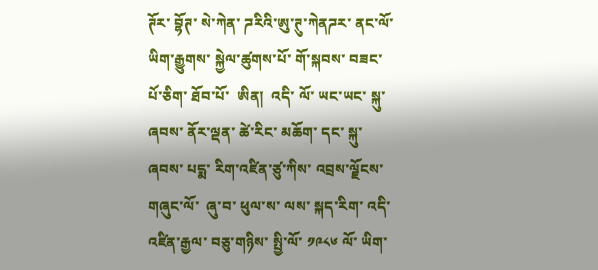ཊོར་ བྷོཊ་ སེ་ཀེན་ ཌརིའི་ཨུ་ཊུ་ཀེནཌར་ ནང་ལོ་ ཡིག་རྒྱུགས་ སྐྱེལ་ཚུགས་པོ་ གོ་སྐབས་ བཟང་པོ་ཅིག་ ཐོབ་པོ་  ཨིན།  འདི་ ལོ་ ཡང་ཡང་ སྐུ་ཞབས་ ནོར་ལྡན་ ཚེ་རིང་ མཆོག་ དང་ སྐུ་ཞབས་ པདྨ་ རིག་འཛིན་ཙུ་ཀིས་ འབྲས་ལྗོངས་ གཞུང་ལོ་  ཞུ་བ་ ཕུལ་ས་ ལས་ སྐད་རིག་ འདི་ འཛིན་རྒྱལ་ བཅུ་གཉིས་ སྤྱི་ལོ་ ༡༩༨༦ ལོ་ ཡིག་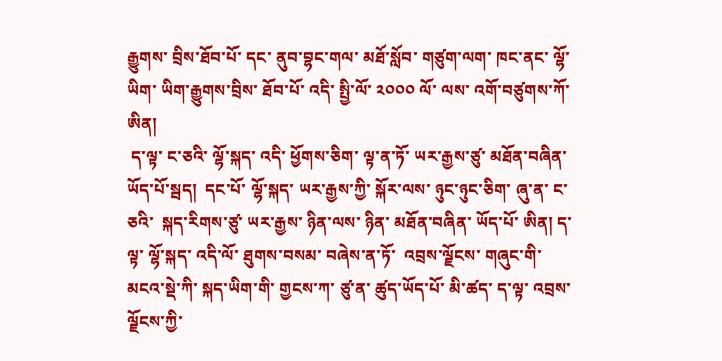རྒྱུགས་ བྲིས་ཐོབ་པོ་ དང་ ནུབ་བྷང་གལ་ མཐོ་སློབ་ གཙུག་ལག་ ཁང་ནང་ ལྷོ་ཡིག་ ཡིག་རྒྱུགས་བྲིས་ ཐོབ་པོ་ འདི་ སྤྱི་ལོ་ ༢༠༠༠ ལོ་ ལས་ འགོ་བཙུགས་ཀོ་ ཨིན།
 ད་ལྟ་ ང་ཅའི་ ལྷོ་སྐད་ འདི་ ཕྱོགས་ཅིག་ ལྟ་ན་ཏོ་ ཡར་རྒྱས་ཙུ་ མཐོན་བཞིན་ ཡོད་པོ་སྦད།  དང་པོ་ ལྷོ་སྐད་ ཡར་རྒྱས་ཀྱི་ སྐོར་ལས་ ཉུང་ཉུང་ཅིག་ ཞུ་ན་ ང་ཅའི་  སྐད་རིགས་ཙུ་ ཡར་རྒྱས་ ཉིན་ལས་ ཉིན་ མཐོན་བཞིན་ ཡོད་པོ་ ཨིན། ད་ལྟ་ ལྷོ་སྐད་ འདི་ལོ་ ཐུགས་བསམ་ བཞེས་ན་ཏོ་  འབྲས་ལྗོངས་ གཞུང་གི་ མངའ་སྡེ་ཀི་ སྐད་ཡིག་གི་ གྱངས་ཀ་ ཙུ་ན་ ཚུད་ཡོད་པོ་ མི་ཚད་ ད་ལྟ་ འབྲས་ལྗོངས་ཀྱི་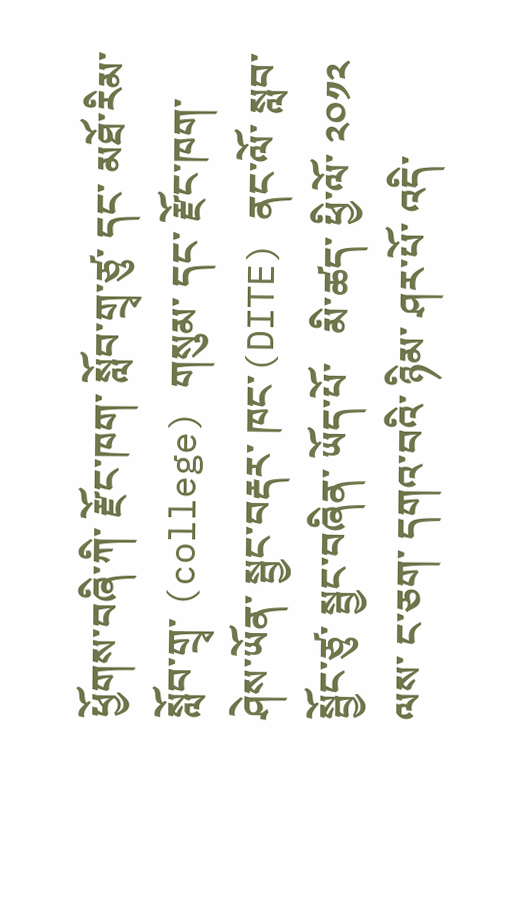ཕྱོགས་བཞི་ཀི་ རྫོང་ཁག་ སློབ་གྲྭ་ཙུ་ དང་ མཐོ་རིམ་ སློབ་གྲྭ་ (college) གསུམ་ དང་ རྫོང་ཁག་ ཤེས་ཡོན་ སྦྱང་བརྡར་ ཁང་(DITE) ནང་ལོ་ སླབ་སྦྱོང་ཙུ་ སྦྱང་བཞིན་ ཡོད་པོ་   མི་ཚད་ ཕྱི་ལོ་ ༢༠༡༢ ལས་ ང་ཅག་ དགའ་བའི་ ཉིམ་ ཤར་པོ་ འདི་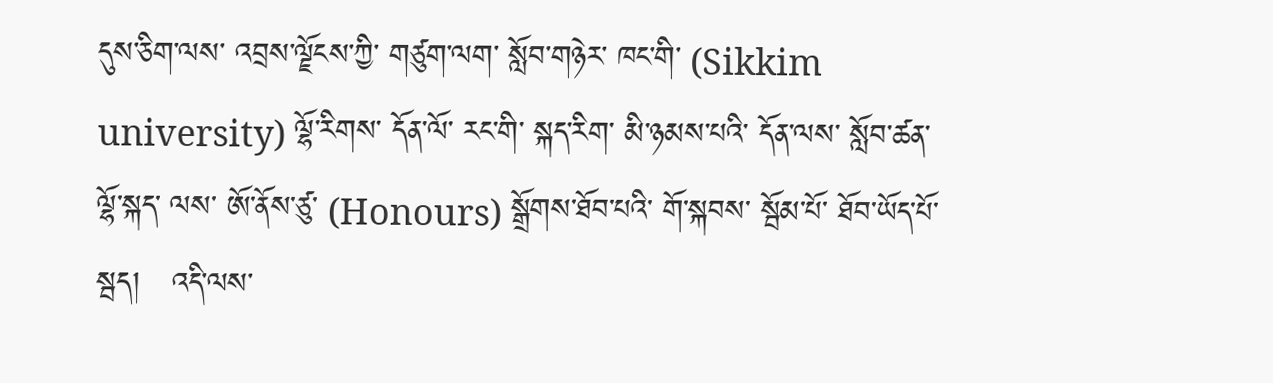དུས་ཅིག་ལས་ འབྲས་ལྗོངས་ཀྱི་ གཙུག་ལག་ སློབ་གཉེར་ ཁང་གི་ (Sikkim university) ལྷོ་རིགས་ དོན་ལོ་ རང་གི་ སྐད་རིག་ མི་ཉམས་པའི་ དོན་ལས་ སློབ་ཚན་ ལྷོ་སྐད་ ལས་ ཨོ་ནོས་ཙུ་ (Honours) སྒྲོགས་ཐོབ་པའི་ གོ་སྐབས་ སྦོམ་པོ་ ཐོབ་ཡོད་པོ་ སྦད།   འདི་ལས་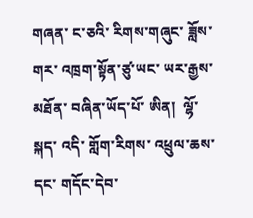གཞན་ ང་ཅའི་ རིགས་གཞུང་ ཟློས་གར་ འཁྲག་སྟོན་ཙུ་ཡང་ ཡར་རྒྱས་ མཐོན་ བཞིན་ཡོད་པོ་ ཨིན།  ལྷོ་སྐད་ འདི་ གློག་རིགས་ འཕྲུལ་ཆས་ དང་ གདོང་དེབ་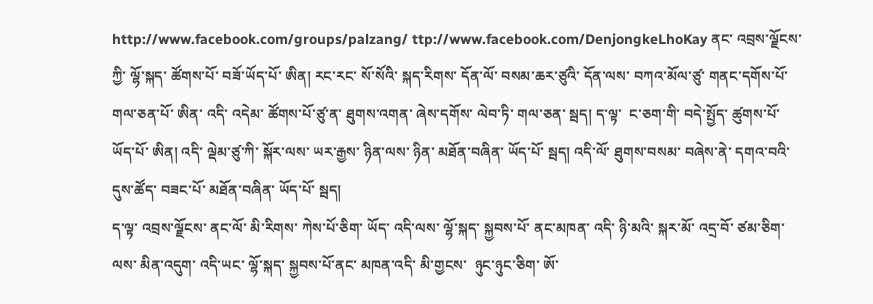http://www.facebook.com/groups/palzang/ ttp://www.facebook.com/DenjongkeLhoKay ནང་ འབྲས་ལྗོངས་ཀྱི་ ལྷོ་སྐད་ ཚོགས་པོ་ བཟོ་ཡོད་པོ་ ཨིན། རང་རང་ སོ་སོའི་ སྐད་རིགས་ དོན་ལོ་ བསམ་ཆར་ཙུའི་ དོན་ལས་ བཀའ་མོལ་ཙུ་ གནང་དགོས་པོ་ གལ་ཅན་པོ་ ཨིན་ འདི་ འདེམ་ ཚོགས་པོ་ཙུ་ན་ ཐུགས་འགན་ ཞེས་དགོས་ ལེབ་ཏི་ གལ་ཅན་ སྦད། ད་ལྟ་  ང་ཅག་གི་ བདེ་སྤྱོད་ ཚུགས་པོ་ ཡོད་པོ་ ཨིན། འདི་ ལྡེམ་ཙུ་ཀི་ སྐོར་ལས་ ཡར་རྒྱས་ ཉིན་ལས་ ཉིན་ མཐོན་བཞིན་ ཡོད་པོ་ སྦད། འདི་ལོ་ ཐུགས་བསམ་ བཞེས་ནེ་ དགའ་བའི་ དུས་ཚོད་ བཟང་པོ་ མཐོན་བཞིན་ ཡོད་པོ་ སྦད།
ད་ལྟ་ འབྲས་ལྗོངས་ ནང་ལོ་ མི་རིགས་ ཀེས་པོ་ཅིག་ ཡོད་ འདི་ལས་ ལྷོ་སྐད་ སྐྱབས་པོ་ ནང་མཁན་ འདི་ ཉི་མའི་ སྐར་མོ་ འདྲ་བོ་ ཙམ་ཅིག་ལས་ མིན་འདུག་ འདི་ཡང་ ལྷོ་སྐད་ སྐྱབས་པོ་ནང་ མཁན་འདི་ མི་གྱངས་  ཉུང་ཉུང་ཅིག་ ཨོ་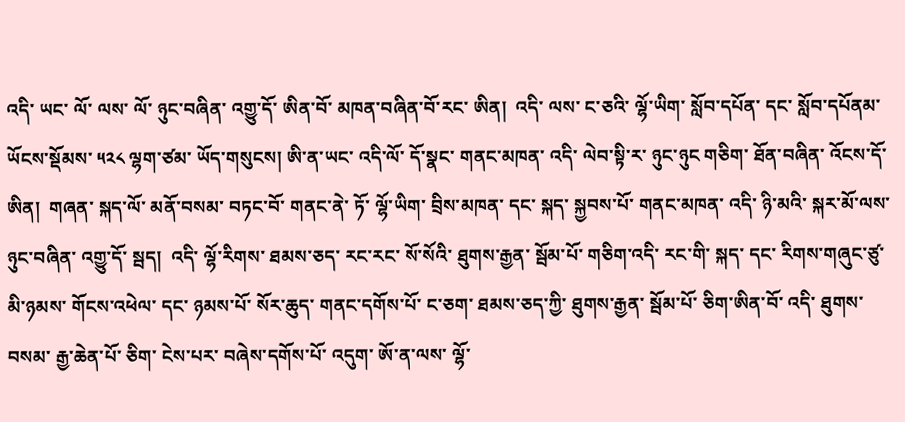འདི་ ཡང་ ལོ་ ལས་ ལོ་ ཉུང་བཞིན་ འགྱུ་དོ་ ཨིན་བོ་ མཁན་བཞིན་བོ་རང་ ཨིན།  འདི་ ལས་ ང་ཅའི་ ལྷོ་ཡིག་ སློབ་དཔོན་ དང་ སློབ་དཔོནམ་ ཡོངས་སྡོམས་ ༥༢༨ ལྷག་ཙམ་ ཡོད་གསུངས། ཨི་ན་ཡང་ འདི་ལོ་ དོ་སྣང་ གནང་མཁན་ འདི་ ལེབ་སྟི་ར་ ཉུང་ཉུང གཅིག་ ཐོན་བཞིན་ འོངས་དོ་ ཨིན།  གཞན་ སྐད་ལོ་ མནོ་བསམ་ བཏང་བོ་ གནང་ནེ་ ཏོ་ ལྷོ་ཡིག་ བྲིས་མཁན་ དང་ སྐད་ སྐྱབས་པོ་ གནང་མཁན་ འདི་ ཉི་མའི་ སྐར་མོ་ལས་ ཉུང་བཞིན་ འགྱུ་དོ་ སྦད།  འདི་ ལྷོ་རིགས་ ཐམས་ཅད་ རང་རང་ སོ་སོའི་ ཐུགས་རྒྱན་ སྦོམ་པོ་ གཅིག་འདི་ རང་གི་ སྐད་ དང་ རིགས་གཞུང་ཙུ་ མི་ཉམས་ གོངས་འཕེལ་ དང་ ཉམས་པོ་ སོར་ཆུད་ གནང་དགོས་པོ་ ང་ཅག་ ཐམས་ཅད་ཀྱི་ ཐུགས་རྒྱན་ སྦོམ་པོ་ ཅིག་ཨིན་བོ་ འདི་ ཐུགས་བསམ་ རྒྱ་ཆེན་པོ་ ཅིག་ ངེས་པར་ བཞེས་དགོས་པོ་ འདུག་ ཨོ་ན་ལས་ ལྷོ་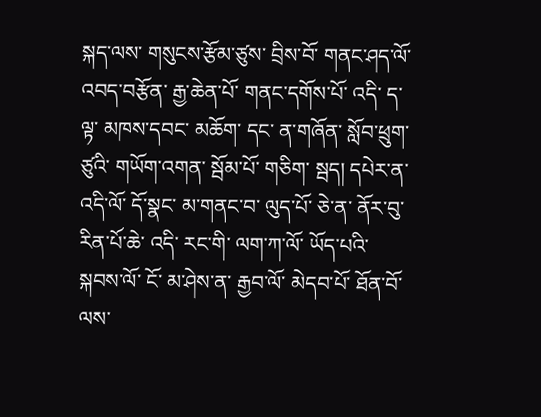སྐད་ལས་ གསུངས་རྩོམ་ཙུས་ བྲིས་བོ་ གནང་ཤད་ལོ་ འབད་བརྩོན་ རྒྱ་ཆེན་པོ་ གནང་དགོས་པོ་ འདི་ ད་ལྟ་ མཁས་དབང་ མཆོག་ དང་ ན་གཞོན་ སློབ་ཕྲུག་ཙུའི་ གཡོག་འགན་ སྦོམ་པོ་ གཅིག་ སྦད། དཔེར་ན་ འདི་ལོ་ དོ་སྣང་ མ་གནང་བ་ ལུད་པོ་ ཅེ་ན་ ནོར་བུ་ རིན་པོ་ཆེ་ འདི་ རང་གི་ ལག་ཀ་ལོ་ ཡོད་པའི་ སྐབས་ལོ་ ངོ་ མ་ཤེས་ན་ རྒྱབ་ལོ་ མེདབ་པོ་ ཐོན་བོ་ ལས་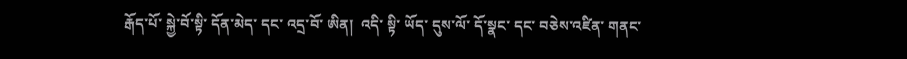རྒོད་པོ་ སྐྱེ་བོ་སྟི་ དོན་མེད་ དང་ འདྲ་བོ་ ཨིན།  འདི་ སྟི་ ཡོད་ དུས་ལོ་ དོ་སྣང་ དང་ བཅེས་འཛིན་ གནང་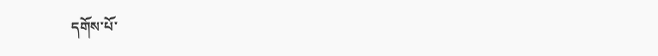དགོས་པོ་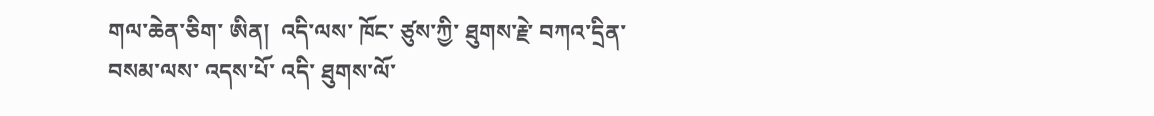གལ་ཆེན་ཅིག་ ཨིན།  འདི་ལས་ ཁོང་ ཙུས་ཀྱི་ ཐུགས་རྗེ་ བཀའ་དྲིན་ བསམ་ལས་ འདས་པོ་ འདི་ ཐུགས་ལོ་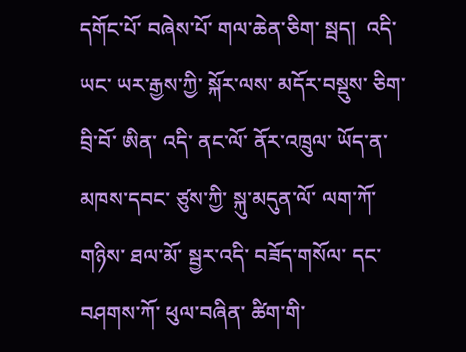དགོང་པོ་ བཞེས་པོ་ གལ་ཆེན་ཅིག་ སྦད།  འདི་ ཡང་ ཡར་རྒྱས་ཀྱི་ སྐོར་ལས་ མདོར་བསྡུས་ ཅིག་ བྲི་བོ་ ཨིན་ འདི་ ནང་ལོ་ ནོར་འཁྲུལ་ ཡོད་ན་ མཁས་དབང་ ཙུས་ཀྱི་ སྐུ་མདུན་ལོ་ ལག་ཀོ་ གཉིས་ ཐལ་མོ་ སྦྱར་འདི་ བཟོད་གསོལ་ དང་ བཤགས་ཀོ་ ཕུལ་བཞིན་ ཚིག་གི་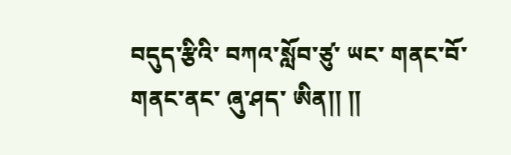བདུད་རྩིའི་ བཀའ་སློབ་ཙུ་ ཡང་ གནང་བོ་ གནང་ནང་ ཞུ་ཤད་ ཨིན།། ༎